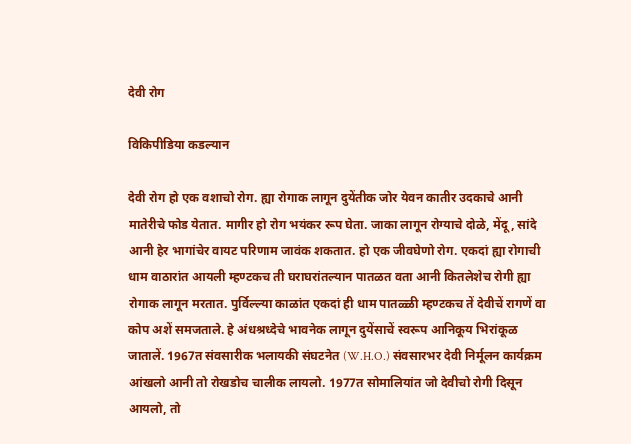देवी रोग

विकिपीडिया कडल्यान

देवी रोग हो एक वशाचो रोग. ह्या रोगाक लागून दुयेंतीक जोर येवन कातीर उदकाचे आनी मातेरीचे फोड येतात. मागीर हो रोग भयंकर रूप घेता. जाका लागून रोग्याचे दोळे, मेंदू, सांदे आनी हेर भागांचेर वायट परिणाम जावंक शकतात. हो एक जीवघेणो रोग. एकदां ह्या रोगाची धाम वाठारांत आयली म्हण्टकच ती घराघरांतल्यान पातळत वता आनी कितलेशेच रोगी ह्या रोगाक लागून मरतात. पुर्विल्ल्या काळांत एकदां ही धाम पातळ्ळी म्हण्टकच तें देवीचें रागणें वा कोप अशें समजताले. हे अंधश्रध्देचे भावनेक लागून दुयेंसाचें स्वरूप आनिकूय भिरांकूळ जातालें. 1967त संवसारीक भलायकी संघटनेत (W.H.O.) संवसारभर देवी निर्मूलन कार्यक्रम आंखलो आनी तो रोखडोच चालीक लायलो. 1977त सोमालियांत जो देवीचो रोगी दिसून आयलो, तो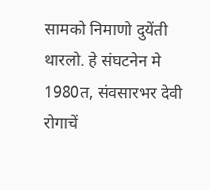सामको निमाणो दुयेंती थारलो. हे संघटनेन मे 1980त, संवसारभर देवी रोगाचें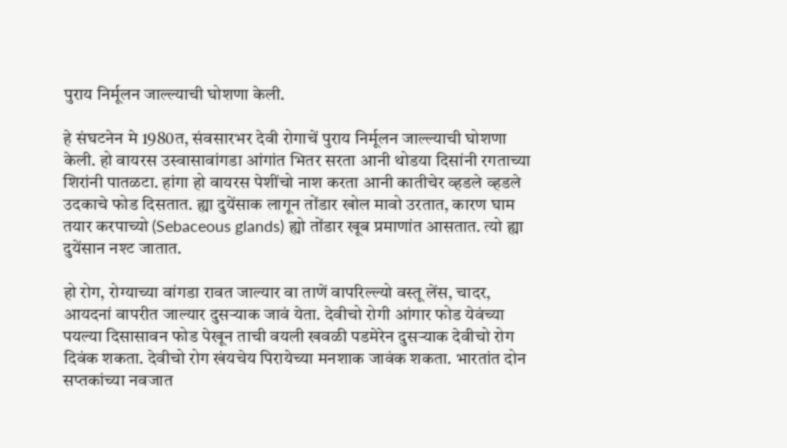पुराय निर्मूलन जाल्ल्याची घोशणा केली.

हे संघटनेन मे 1980त, संवसारभर देवी रोगाचें पुराय निर्मूलन जाल्ल्याची घोशणा केली. हो वायरस उस्वासावांगडा आंगांत भितर सरता आनी थोडया दिसांनी रगताच्या शिरांनी पातळटा. हांगा हो वायरस पेशींचो नाश करता आनी कातीचेर व्हडले व्हडले उदकाचे फोड दिसतात. ह्या दुयेंसाक लागून तोंडार खोल मावो उरतात, कारण घाम तयार करपाच्यो (Sebaceous glands) ह्यो तोंडार खूब प्रमाणांत आसतात. त्यो ह्या दुयेंसान नश्ट जातात.

हो रोग, रोग्याच्या वांगडा रावत जाल्यार वा ताणें वापरिल्ल्यो वस्तू लेंस, चादर, आयदनां वापरीत जाल्यार दुसऱ्याक जावं येता. देवीचो रोगी आंगार फोड येवंच्या पयल्या दिसासावन फोड पेखून ताची वयली खवळी पडमेरेन दुसऱ्याक देवीचो रोग दिवंक शकता. देवीचो रोग खंयचेय पिरायेच्या मनशाक जावंक शकता. भारतांत दोन सप्तकांच्या नवजात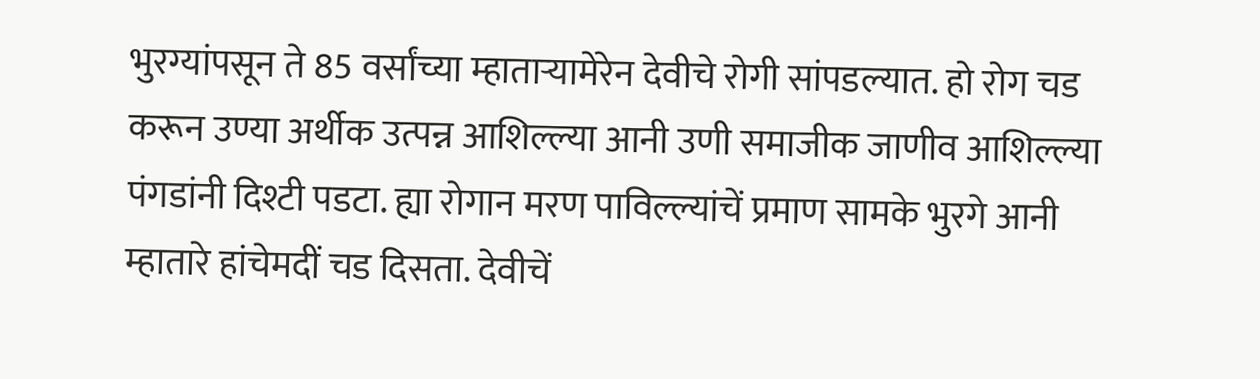भुरग्यांपसून ते 85 वर्सांच्या म्हाताऱ्यामेरेन देवीचे रोगी सांपडल्यात. हो रोग चड करून उण्या अर्थीक उत्पन्न आशिल्ल्या आनी उणी समाजीक जाणीव आशिल्ल्या पंगडांनी दिश्टी पडटा. ह्या रोगान मरण पाविल्ल्यांचें प्रमाण सामके भुरगे आनी म्हातारे हांचेमदीं चड दिसता. देवीचें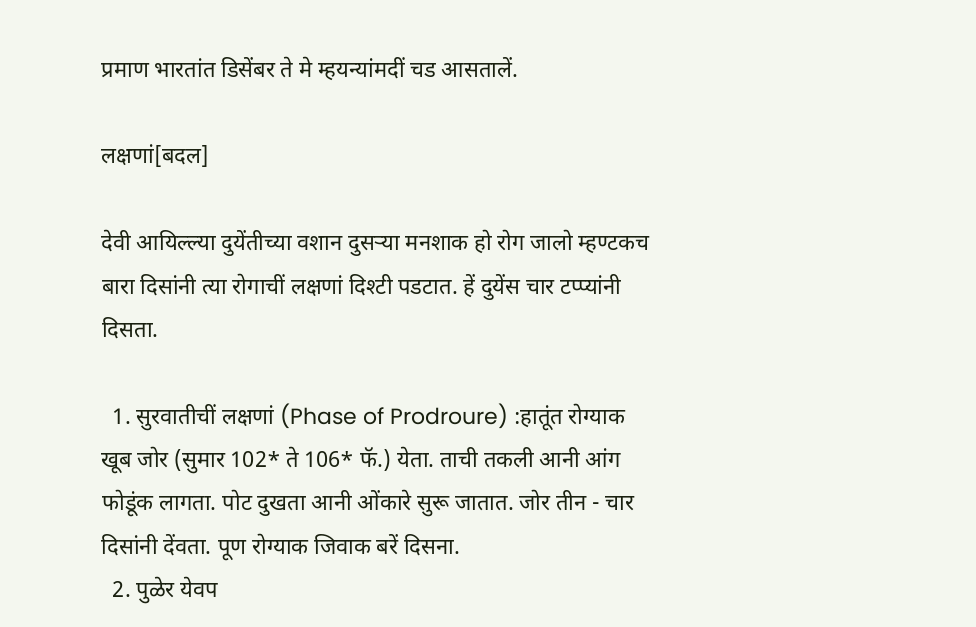प्रमाण भारतांत डिसेंबर ते मे म्हयन्यांमदीं चड आसतालें.

लक्षणां[बदल]

देवी आयिल्ल्या दुयेंतीच्या वशान दुसऱ्या मनशाक हो रोग जालो म्हण्टकच बारा दिसांनी त्या रोगाचीं लक्षणां दिश्टी पडटात. हें दुयेंस चार टप्प्यांनी दिसता.

  1. सुरवातीचीं लक्षणां (Phase of Prodroure) :हातूंत रोग्याक खूब जोर (सुमार 102* ते 106* फॅ.) येता. ताची तकली आनी आंग फोडूंक लागता. पोट दुखता आनी ओंकारे सुरू जातात. जोर तीन - चार दिसांनी देंवता. पूण रोग्याक जिवाक बरें दिसना.
  2. पुळेर येवप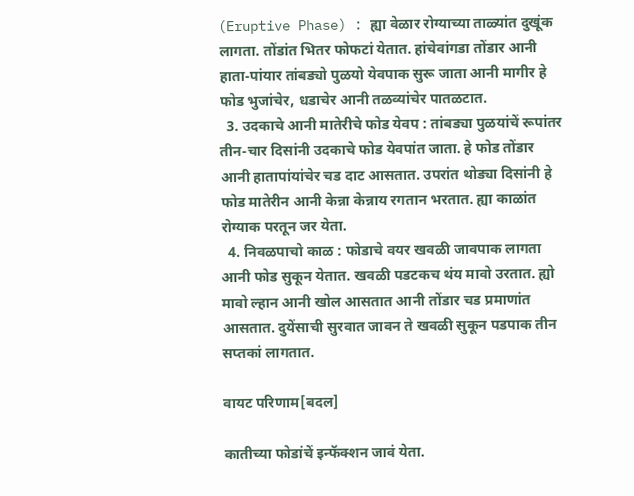(Eruptive Phase) : ह्या वेळार रोग्याच्या ताळ्यांत दुखूंक लागता. तोंडांत भितर फोफटां येतात. हांचेवांगडा तोंडार आनी हाता-पांयार तांबड्यो पुळयो येवपाक सुरू जाता आनी मागीर हे फोड भुजांचेर, धडाचेर आनी तळव्यांचेर पातळटात.
  3. उदकाचे आनी मातेरीचे फोड येवप : तांबड्या पुळयांचें रूपांतर तीन-चार दिसांनी उदकाचे फोड येवपांत जाता. हे फोड तोंडार आनी हातापांयांचेर चड दाट आसतात. उपरांत थोड्या दिसांनी हे फोड मातेरीन आनी केन्ना केन्नाय रगतान भरतात. ह्या काळांत रोग्याक परतून जर येता.
  4. निवळपाचो काळ : फोडाचे वयर खवळी जावपाक लागता आनी फोड सुकून येतात. खवळी पडटकच थंय मावो उरतात. ह्यो मावो ल्हान आनी खोल आसतात आनी तोंडार चड प्रमाणांत आसतात. दुयेंसाची सुरवात जावन ते खवळी सुकून पडपाक तीन सप्तकां लागतात.

वायट परिणाम[बदल]

कातीच्या फोडांचें इन्फॅक्शन जावं येता.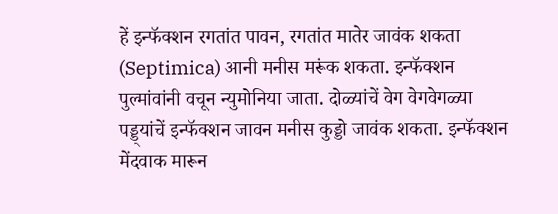हें इन्फॅक्शन रगतांत पावन, रगतांत मातेर जावंक शकता (Septimica) आनी मनीस मरूंक शकता. इन्फॅक्शन पुल्मांवांनी वचून न्युमोनिया जाता. दोळ्यांचें वेग वेगवेगळ्या पड्ड्यांचें इन्फॅक्शन जावन मनीस कुड्डो जावंक शकता. इन्फॅक्शन मेंदवाक मारून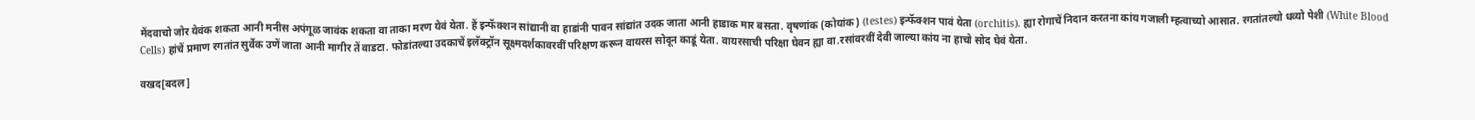मेंदवाचो जोर येवंक शकता आनी मनीस अपंगूळ जावंक शकता वा ताका मरण येवं येता. हें इन्फॅक्शन सांद्यानी वा हाडांनी पावन सांद्यांत उदक जाता आनी हाडाक मार बसता. वृषणांक (कोयांक) (testes) इन्फॅक्शन पावं येता (orchitis). ह्या रोगाचें निदान करतना कांय गजाली म्हत्वाच्यो आसात. रगतांतल्यो धव्यो पेशी (White Blood Cells) हांचें प्रमाण रगतांत सुर्वेक उणें जाता आनी मागीर तें वाडटा. फोडांतल्या उदकाचें इलॅक्ट्रॉन सूक्ष्मदर्शकावरवीं परिक्षण करून वायरस सोदून काडूं येता. वायरसाची परिक्षा घेवन ह्या वा.रसांवरवीं देवी जाल्या कांय ना हाचो सोद घेवं येता.

वखद[बदल]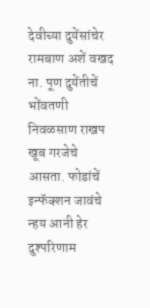देवीच्या दुयेंसांचेर रामबाण अशें वखद ना. पूण दुयेंतीचें भोंवतणी निवळसाण राखप खूब गरजेचे आसता. फोडांचें इन्फॅक्शन जावंचे न्हय आनी हेर दुश्परिणाम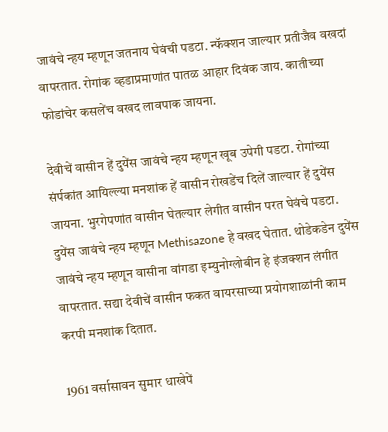जावंचे न्हय म्हणून जतनाय घेवंची पडटा. न्फॅक्शन जाल्यार प्रतीजैव वखदां वापरतात. रोगांक व्हडाप्रमाणांत पातळ आहार दिवंक जाय. कातीच्या फोडांचेर कसलेंच वखद लावपाक जायना.

देवीचें वासीन हें दुयेंस जावंचे न्हय म्हणून खूब उपेगी पडटा. रोगांच्या संर्पकांत आयिल्ल्या मनशांक हें वासीन रोखडेंच दिलें जाल्यार हें दुयेंस जायना. भुरगेपणांत वासीन घेतल्यार लेगीत वासीन परत घेवंचे पडटा. दुयेंस जावंचे न्हय म्हणून Methisazone हे वखद घेतात. थोडेकडेन दुयेंस जावंचे न्हय म्हणून वासीना वांगडा इम्युनोग्लोबीन हे इंजक्शन लंगीत वापरतात. सद्या देवीचें वासीन फकत वायरसाच्या प्रयोगशाळांनी काम करपी मनशांक दितात.

1961 वर्सासावन सुमार धाखेपें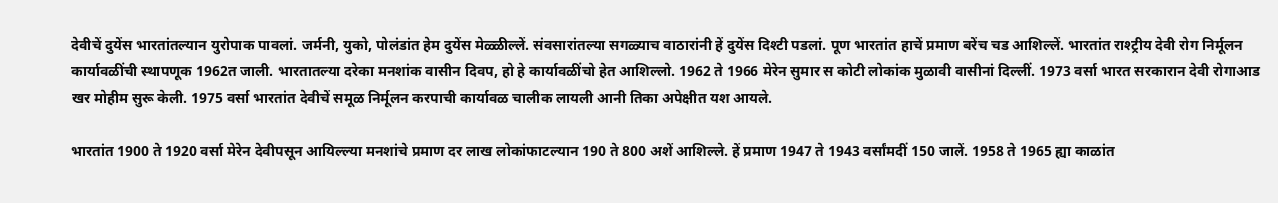देवीचें दुयेंस भारतांतल्यान युरोपाक पावलां. जर्मनी, युको, पोलंडांत हेम दुयेंस मेळ्ळील्लें. संवसारांतल्या सगळ्याच वाठारांनी हें दुयेंस दिश्टी पडलां. पूण भारतांत हाचें प्रमाण बरेंच चड आशिल्लें. भारतांत राश्ट्रीय देवी रोग निर्मूलन कार्यावळींची स्थापणूक 1962त जाली. भारतातल्या दरेका मनशांक वासीन दिवप, हो हे कार्यावळींचो हेत आशिल्लो. 1962 ते 1966 मेरेन सुमार स कोटी लोकांक मुळावी वासीनां दिल्लीं. 1973 वर्सा भारत सरकारान देवी रोगाआड खर मोहीम सुरू केली. 1975 वर्सा भारतांत देवीचें समूळ निर्मूलन करपाची कार्यावळ चालीक लायली आनी तिका अपेक्षीत यश आयले.

भारतांत 1900 ते 1920 वर्सा मेरेन देवीपसून आयिल्ल्या मनशांचे प्रमाण दर लाख लोकांफाटल्यान 190 ते 800 अशें आशिल्ले. हें प्रमाण 1947 ते 1943 वर्सांमदीं 150 जालें. 1958 ते 1965 ह्या काळांत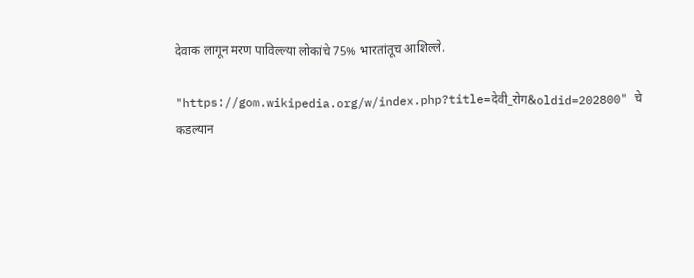देवाक लागून मरण पाविल्ल्या लोकांचे 75% भारतांतूच आशिल्ले.

"https://gom.wikipedia.org/w/index.php?title=देवी_रोग&oldid=202800" चे कडल्यान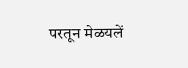परतून मेळयलें